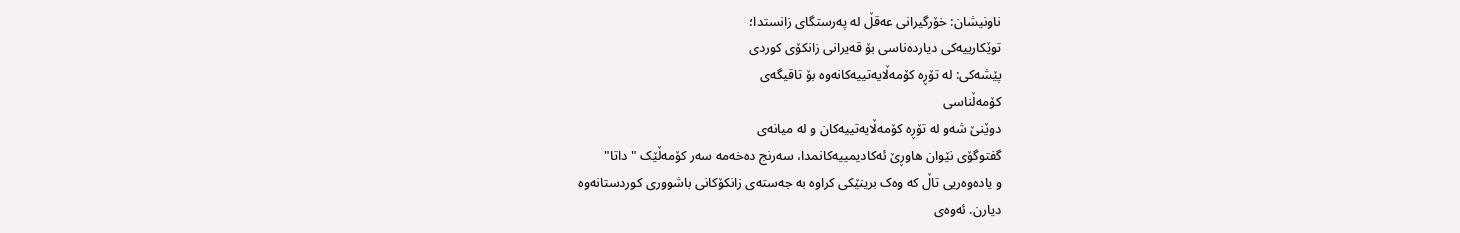ناونیشان: خۆرگیرانی عەقڵ لە پەرستگای زانستدا؛
توێکارییەکی دیاردەناسی بۆ قەیرانی زانکۆی کوردی
پێشەکی: لە تۆڕە کۆمەڵایەتییەکانەوە بۆ تاقیگەی
کۆمەڵناسی
دوێنێ شەو لە تۆڕە کۆمەڵایەتییەکان و لە میانەی
گفتوگۆی نێوان هاوڕێ ئەکادیمییەکانمدا، سەرنج دەخەمە سەر کۆمەڵێک "داتا"
و یادەوەریی تاڵ کە وەک برینێکی کراوە بە جەستەی زانکۆکانی باشووری کوردستانەوە
دیارن. ئەوەی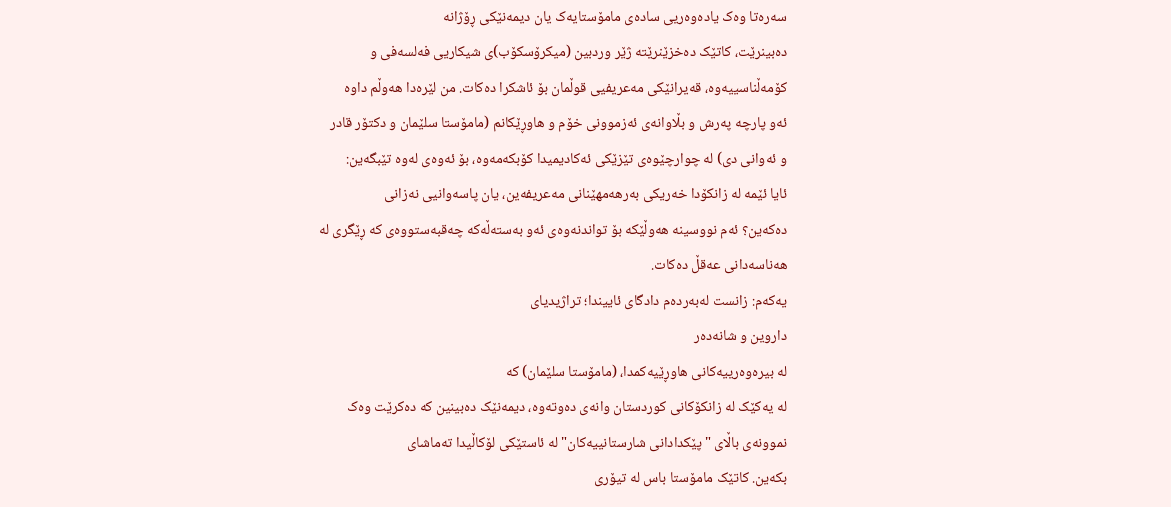سەرەتا وەک یادەوەریی سادەی مامۆستایەک یان دیمەنێکی ڕۆژانە
دەبینرێت، کاتێک دەخزێنرێتە ژێر وردبین (میکرۆسکۆب)ی شیکاریی فەلسەفی و
کۆمەڵناسییەوە، قەیرانێکی مەعریفیی قوڵمان بۆ ئاشکرا دەکات. من لێرەدا هەوڵم داوە
ئەو پارچە پەرش و بڵاوانەی ئەزموونی خۆم و هاوڕێکانم (مامۆستا سلێمان و دکتۆر قادر
و ئەوانی دی) لە چوارچێوەی تێزێکی ئەکادیمیدا کۆبکەمەوە، بۆ ئەوەی لەوە تێبگەین:
ئایا ئێمە لە زانکۆدا خەریکی بەرهەمهێنانی مەعریفەین، یان پاسەوانیی نەزانی
دەکەین؟ ئەم نووسینە هەوڵێکە بۆ تواندنەوەی ئەو بەستەڵەکە چەقبەستووەی کە ڕێگری لە
هەناسەدانی عەقڵ دەکات.
یەکەم: زانست لەبەردەم دادگای ئاییندا؛ تراژیدیای
داروین و شانەدەر
لە بیرەوەرییەکانی هاوڕێیەکمدا، (مامۆستا سلێمان) کە
لە یەکێک لە زانکۆکانی کوردستان وانەی دەوتەوە، دیمەنێک دەبینین کە دەکرێت وەک
نموونەی باڵای "پێکدادانی شارستانییەکان" لە ئاستێکی لۆکاڵیدا تەماشای
بکەین. کاتێک مامۆستا باس لە تیۆری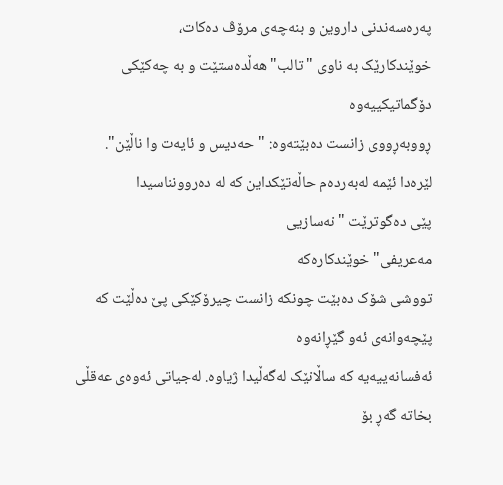پەرەسەندنی داروین و بنەچەی مرۆڤ دەکات،
خوێندکارێک بە ناوی "تالب" هەڵدەستێت و بە چەکێکی دۆگماتیکییەوە
ڕووبەڕووی زانست دەبێتەوە: "حەدیس و ئایەت وا ناڵێن".
لێرەدا ئێمە لەبەردەم حاڵەتێکداین کە لە دەروونناسیدا
پێی دەگوترێت "نەسازیی
مەعریفی" خوێندکارەکە
تووشی شۆک دەبێت چونکە زانست چیرۆکێکی پێ دەڵێت کە پێچەوانەی ئەو گێڕانەوە
ئەفسانەییەیە کە ساڵانێک لەگەڵیدا ژیاوە. لەجیاتی ئەوەی عەقڵی بخاتە گەڕ بۆ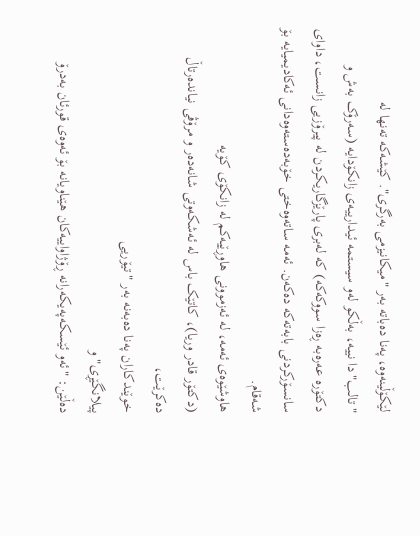لێکۆڵینەوە، پەنا دەباتە بەر "میکانیزمی بەرگری". کێشەکە تەنها لە
"تالب"دا نییە، بەڵکو لەو سیستمە ئیدارییەی زانکۆدایە (سەرۆک بەش و
دکتۆرە عەرەبە ڕەزا سووکەکە) کە لەبری پارێزگاریکردن لە پیرۆزیی زانست، داوای
سانسۆرکردنی بابەتەکە دەکەن. ئەمە ساتەوەختی خۆبەدەستەوەدانی ئەکادیمیایە بۆ شەقام.
هاوشێوەی ئەمە، لە ئەزموونی هاوڕێیەکم لە زانکۆی کۆیە
(دکتۆر قادر وریا)، کاتێک باس لە ئەشکەوتی شانەدەر و مرۆڤی نیاندەرتاڵ دەکرێت،
خوێندکاران پەنا دەبەنە بەر "تیۆریی
پیلانگێڕی" و
دەڵێن: "ئەو ئێسکەپەیکەرانە ڕۆژاواییەکان هێناویانە بۆ ئەوەی قورئان بەدرۆ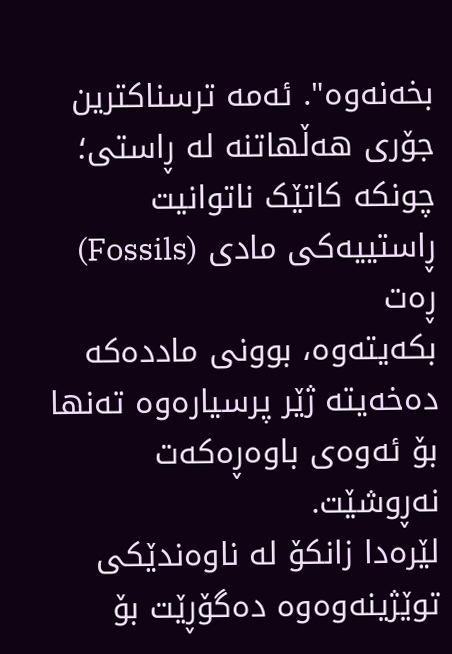بخەنەوە". ئەمە ترسناکترین جۆری هەڵهاتنە لە ڕاستی؛ چونکە کاتێک ناتوانیت
ڕاستییەکی مادی (Fossils) ڕەت
بکەیتەوە، بوونی ماددەکە دەخەیتە ژێر پرسیارەوە تەنها بۆ ئەوەی باوەڕەکەت نەڕوشێت.
لێرەدا زانکۆ لە ناوەندێکی توێژینەوەوە دەگۆڕێت بۆ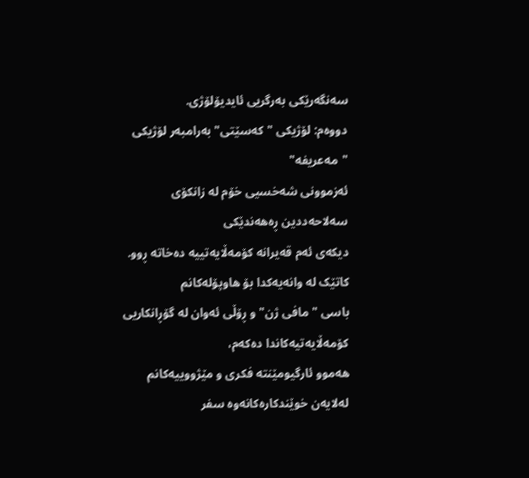سەنگەرێکی بەرگریی ئایدیۆلۆژی.
دووەم: لۆژیکی "کەسێتی" بەرامبەر لۆژیکی
"مەعریفە"
ئەزموونی شەخسیی خۆم لە زانکۆی سەلاحەددین ڕەهەندێکی
دیکەی ئەم قەیرانە کۆمەڵایەتییە دەخاتە ڕوو. کاتێک لە وانەیەکدا بۆ هاوپۆلەکانم
باسی "مافی ژن" و ڕۆڵی ئەوان لە گۆڕانکاریی کۆمەڵایەتیەکاندا دەکەم،
هەموو ئارگیومێنتە فکری و مێژووییەکانم لەلایەن خوێندکارەکانەوە سفر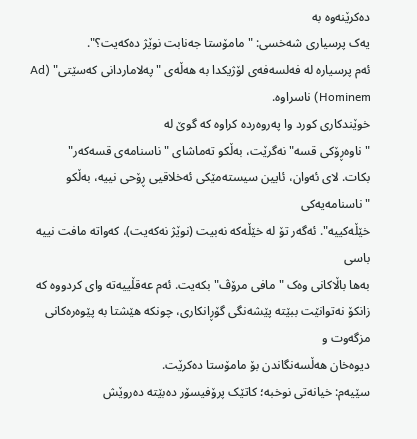دەکرێنەوە بە
یەک پرسیاری شەخسی: "مامۆستا جەنابت نوێژ دەکەیت؟".
ئەم پرسیارە لە فەلسەفەی لۆژیکدا بە هەڵەی "پەلاماردانی کەسێتی" (Ad Hominem) ناسراوە.
خوێندکاری کورد وا پەروەردە کراوە کە گوێ لە
"ناوەڕۆکی قسە" نەگرێت، بەڵکو تەماشای "ناسنامەی قسەکەر"
بکات. لای ئەوان، ئایین سیستەمێکی ئەخلاقیی ڕۆحی نییە، بەڵکو "ناسنامەیەکی
خێڵەکییە". ئەگەر تۆ لە خێڵەکە نەبیت (نوێژ نەکەیت)، کەواتە مافت نییە باسی
بەها باڵاکانی وەک "مافی مرۆڤ" بکەیت. ئەم عەقڵییەتە وای کردووە کە
زانکۆ نەتوانێت ببێتە پێشەنگی گۆڕانکاری، چونکە هێشتا بە پێوەرەکانی مزگەوت و
دیوەخان هەڵسەنگاندن بۆ مامۆستا دەکرێت.
سێیەم: خیانەتی نوخبە؛ کاتێک پرۆفیسۆر دەبێتە دەروێش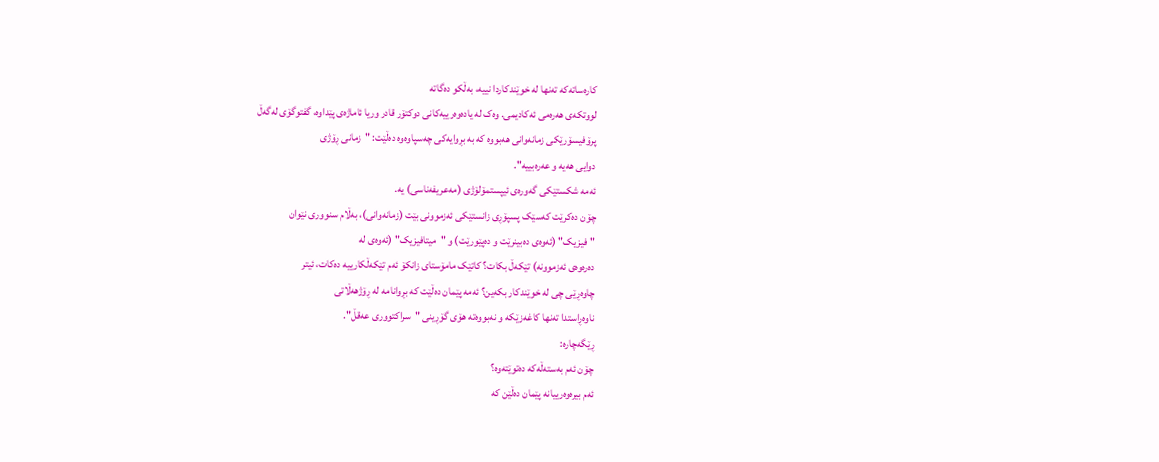کارەساتەکە تەنها لە خوێندکاردا نییە، بەڵکو دەگاتە
لووتکەی هەرەمی ئەکادیمی. وەک لە یادەوەرییەکانی دوکتۆر قادر وریا ئاماژەی پێداوە، گفتوگۆی لەگەڵ
پرۆفیسۆرێکی زمانەوانی هەبووە کە بە بڕوایەکی چەسپاوەوە دەڵێت: "زمانی ڕۆژی
دوایی هەیە و عەرەبییە".
ئەمە شکستێکی گەورەی ئیپستمۆلۆژی (مەعریفەناسی) یە.
چۆن دەکرێت کەسێک پسپۆڕی زانستێکی ئەزموونی بێت (زمانەوانی)، بەڵام سنووری نێوان
"فیزیک" (ئەوەی دەبینرێت و دەپێورێت) و "میتافیزیک" (ئەوەی لە
دەرەوەی ئەزموونە) تێکەڵ بکات؟ کاتێک مامۆستای زانکۆ ئەم تێکەڵکارییە دەکات، ئیتر
چاوەڕێی چی لە خوێندکار بکەین؟ ئەمە پێمان دەڵێت کە بڕوانامە لە ڕۆژهەڵاتی
ناوەڕاستدا تەنها کاغەزێکە و نەبووەتە هۆی گۆڕینی "سراکتووری عەقڵ".
ڕێگەچارە:
چۆن ئەم بەستەڵەکە دەتوێتەوە؟
ئەم بیرەوەرییانە پێمان دەڵێن کە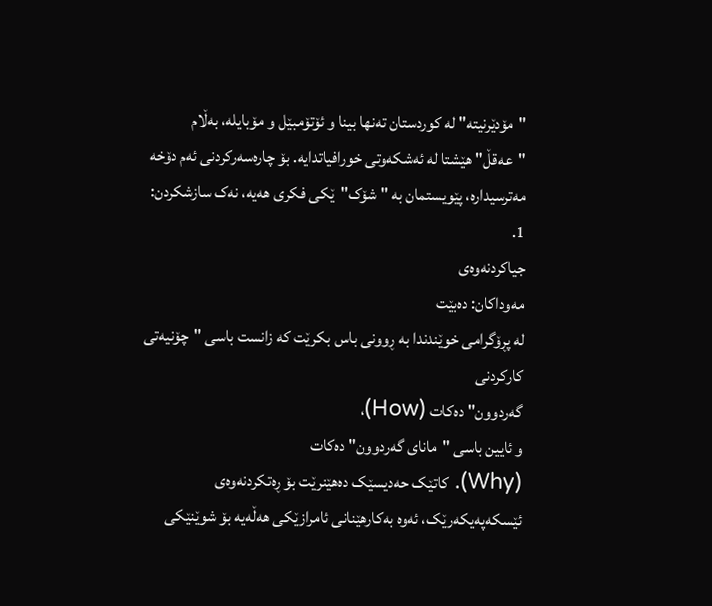"مۆدێرنیتە" لە کوردستان تەنها بینا و ئۆتۆمبێل و مۆبایلە، بەڵام
"عەقڵ" هێشتا لە ئەشکەوتی خورافیاتدایە. بۆ چارەسەرکردنی ئەم دۆخە
مەترسیدارە، پێویستمان بە "شۆک"ێکی فکری هەیە، نەک سازشکردن:
1.
جیاکردنەوەی
مەوداکان: دەبێت
لە پڕۆگرامی خوێندندا بە ڕوونی باس بکرێت کە زانست باسی "چۆنیەتی کارکردنی
گەردوون" دەکات (How)،
و ئایین باسی "مانای گەردوون" دەکات
(Why). کاتێک حەدیسێک دەهێنرێت بۆ ڕەتکردنەوەی
ئێسکەپەیکەرێک، ئەوە بەکارهێنانی ئامرازێکی هەڵەیە بۆ شوێنێکی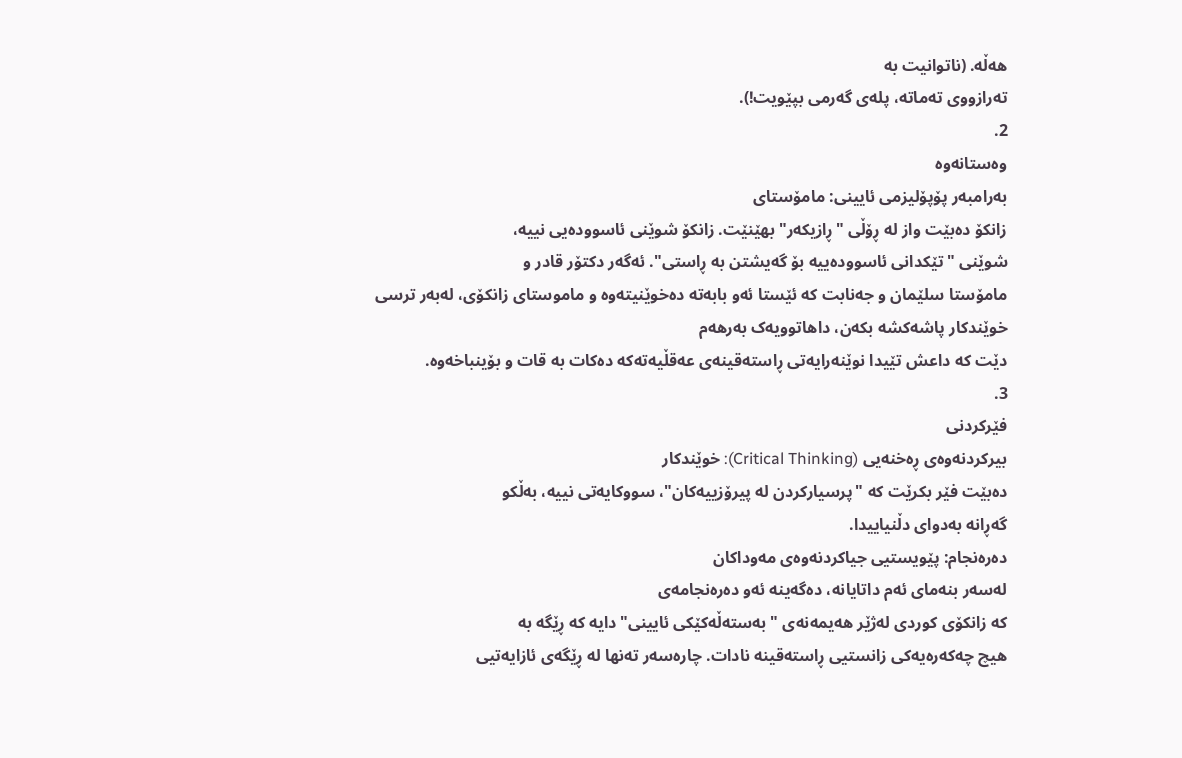هەڵە. (ناتوانیت بە
تەرازووی تەماتە، پلەی گەرمی بپێویت!).
2.
وەستانەوە
بەرامبەر پۆپۆلیزمی ئایینی: مامۆستای
زانکۆ دەبێت واز لە ڕۆڵی "ڕازیکەر" بهێنێت. زانکۆ شوێنی ئاسوودەیی نییە،
شوێنی "تێکدانی ئاسوودەییە بۆ گەیشتن بە ڕاستی". ئەگەر دکتۆر قادر و
مامۆستا سلێمان و جەنابت کە ئێستا ئەو بابەتە دەخوێنیتەوە و ماموستای زانکۆی، لەبەر ترسی خوێندکار پاشەکشە بکەن، داهاتوویەک بەرهەم
دێت کە داعش تێیدا نوێنەرایەتی ڕاستەقینەی عەقڵیەتەکە دەکات بە قات و بۆینباخەوە.
3.
فێرکردنی
بیرکردنەوەی ڕەخنەیی (Critical Thinking): خوێندکار
دەبێت فێر بکرێت کە "پرسیارکردن لە پیرۆزییەکان"، سووکایەتی نییە، بەڵکو
گەڕانە بەدوای دڵنیاییدا.
دەرەنجام: پێویستیی جیاکردنەوەی مەوداکان
لەسەر بنەمای ئەم داتایانە، دەگەینە ئەو دەرەنجامەی
کە زانکۆی کوردی لەژێر هەیمەنەی "بەستەڵەکێکی ئایینی"دایە کە ڕێگە بە
هیچ چەکەرەیەکی زانستیی ڕاستەقینە نادات. چارەسەر تەنها لە ڕێگەی ئازایەتیی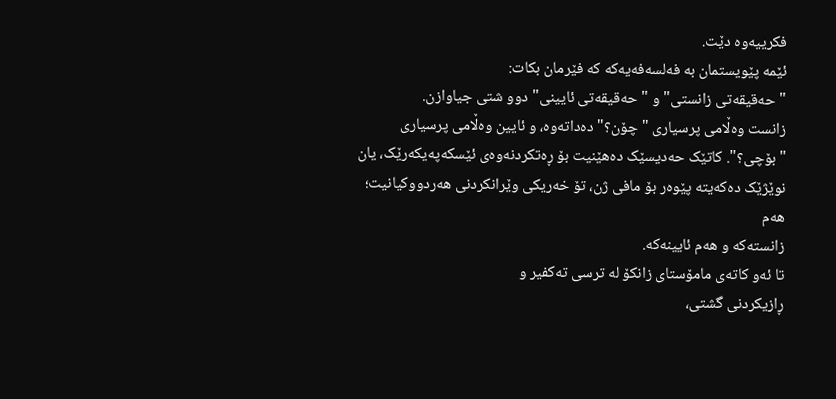فکرییەوە دێت.
ئێمە پێویستمان بە فەلسەفەیەکە کە فێرمان بکات:
"حەقیقەتی زانستی" و "حەقیقەتی ئایینی" دوو شتی جیاوازن.
زانست وەڵامی پرسیاری "چۆن؟" دەداتەوە، و ئایین وەڵامی پرسیاری
"بۆچی؟". کاتێک حەدیسێک دەهێنیت بۆ ڕەتکردنەوەی ئێسکەپەیکەرێک، یان
نوێژێک دەکەیتە پێوەر بۆ مافی ژن، تۆ خەریکی وێرانکردنی هەردووکیانیت؛ هەم
زانستەکە و هەم ئایینەکە.
تا ئەو کاتەی مامۆستای زانکۆ لە ترسی تەکفیر و
ڕازیكردنی گشتی،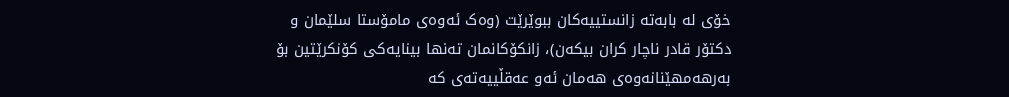خۆی لە بابەتە زانستییەکان ببوێرێت (وەک ئەوەی مامۆستا سلێمان و
دکتۆر قادر ناچار کران بیکەن)، زانکۆکانمان تەنها بینایەکی کۆنکرێتین بۆ
بەرهەمهێنانەوەی هەمان ئەو عەقڵییەتەی کە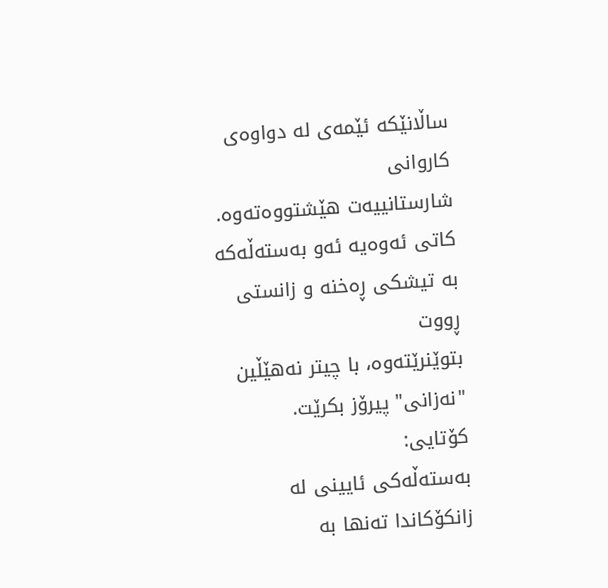ساڵانێکە ئێمەی لە دواوەی کاروانی
شارستانییەت هێشتووەتەوە. کاتی ئەوەیە ئەو بەستەڵەکە بە تیشکی ڕەخنە و زانستی ڕووت
بتوێنرێتەوە، با چیتر نەهێڵین "نەزانی" پیرۆز بکرێت.
کۆتایی:
بەستەڵەکی ئایینی لە زانکۆکاندا تەنها بە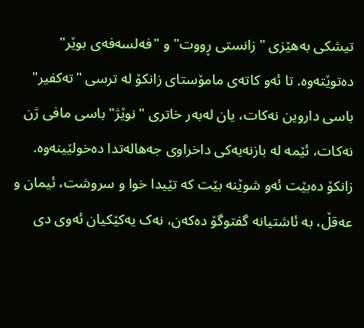تیشکی بەهێزی "زانستی ڕووت" و "فەلسەفەی بوێر" دەتوێتەوە. تا ئەو کاتەی مامۆستای زانکۆ لە ترسی "تەکفیر" باسی داروین نەكات، یان لەبەر خاتری "نوێژ" باسی مافی ژن نەكات، ئێمە لە بازنەیەکی داخراوی جەهالەتدا دەخولێینەوە. زانکۆ دەبێت ئەو شوێنە بێت کە تێیدا خوا و سروشت، ئیمان و عەقڵ، بە ئاشتیانە گفتوگۆ دەکەن، نەک یەکێکیان ئەوی دی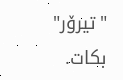"تیرۆر" بکات.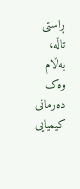ڕاستی تاڵە، بەڵام وەک دەرمانی کیمیایی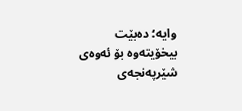وایە؛ دەبێت بیخۆیتەوە بۆ ئەوەی شێرپەنجەی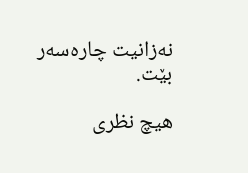نەزانیت چارەسەر بێت.

هیچ نظری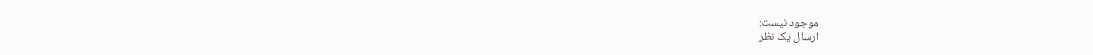موجود نیست:
ارسال یک نظر